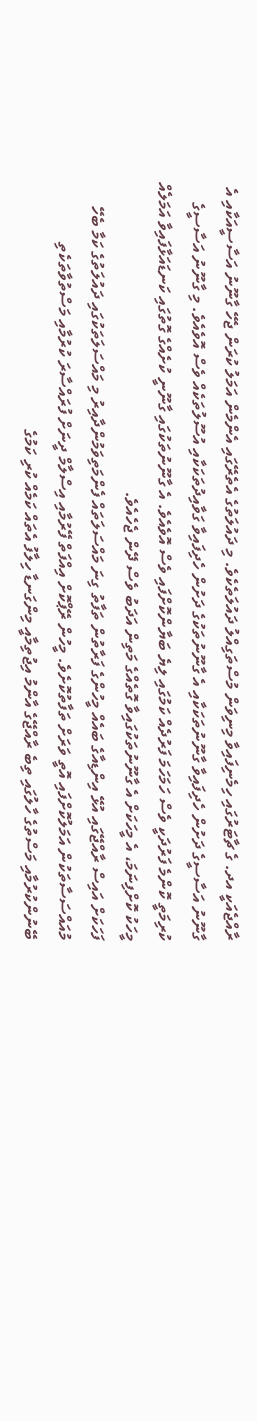ރާއްޖެއަކީ އދ. ގެ ޗާޓަރުގައި ހިމެނިފައިވާ މިނިވަން މުސްތަގިއްލު ދައުލަތެކެވެ. މި ދައުލަތުގެ އެތެރޭގައި އެންމެން އަމަލު ކުރަން ޖެހޭ ގާނޫނު އަސާސީއަކާއި އެ ގާނޫނު އަސާސީގެ ދަށުން ހެދިފައިވާ ގާނޫނުތަކަކާއި އެ ގާނޫނުތަކުގެ ދަށުން ހެދިފައިވާ ގަވާއިދުތަކަކާއި އުސޫލުތަކެއް ވެސް އޮވެއެވެ. މި ގާނޫނު އަސާސީގެ ކުރިމަތީ ކޮންމެ ފަރުދަކީ ވެސް ހަމަހަމަ ފަރުދެއް ކަމުގައި ލިޔެ ބަޔާންކޮށްފައި ވެސް އޮވެއެވެ. އެ ގާނޫނުތަކުގައި ގާނޫނީ ކުށެއްގެ ގޮތުގައި ކަނޑައަޅާފައިވާ އަމަލެއް މީހަކު ކޮށްފިނަމަ، އެ މީހަކަށް އެ ގާނޫނުތަކުގައިވާ ގޮތެއްގެ މަތިން އަދަބު ވެސް ދޭން ޖެހެއެވެ.
ފަހަކަށް އައިސް ރާއްޖޭގައި އުޅޭ އިންޑިއާގެ ބައެއް މީހުންގެ ފަރާތުން ތަފާތު ގިނަ މައްސަލަތައް ފެންމަތިވަމުންދާއިރު މި މައްސަލަތަކުގައި ދައުލަތުގެ ކަމާ ބެހޭ މުއައްސަސާތަކުން އަމަލުކޮށްފައި އޮތީ ވަރަށް ތަފާތުކޮށެވެ. މީހުން ރޭޕްކޮށް އިއްފަތް ފޭރުމާއި އިސްލާމް ދީނަށް ފުރައްސާރަ ކުރުމާއި މަސްތުވާތަކެތި ބޭނުންކުރުމާއި މަސްތުގެ ހާލުގައި ތިބެ ރާއްޖޭގެ އާންމު އިޖުތިމާއީ މިންގަނޑާ ހިލާފު އެތައް ކަމެއް ކުރި ކަމުގެ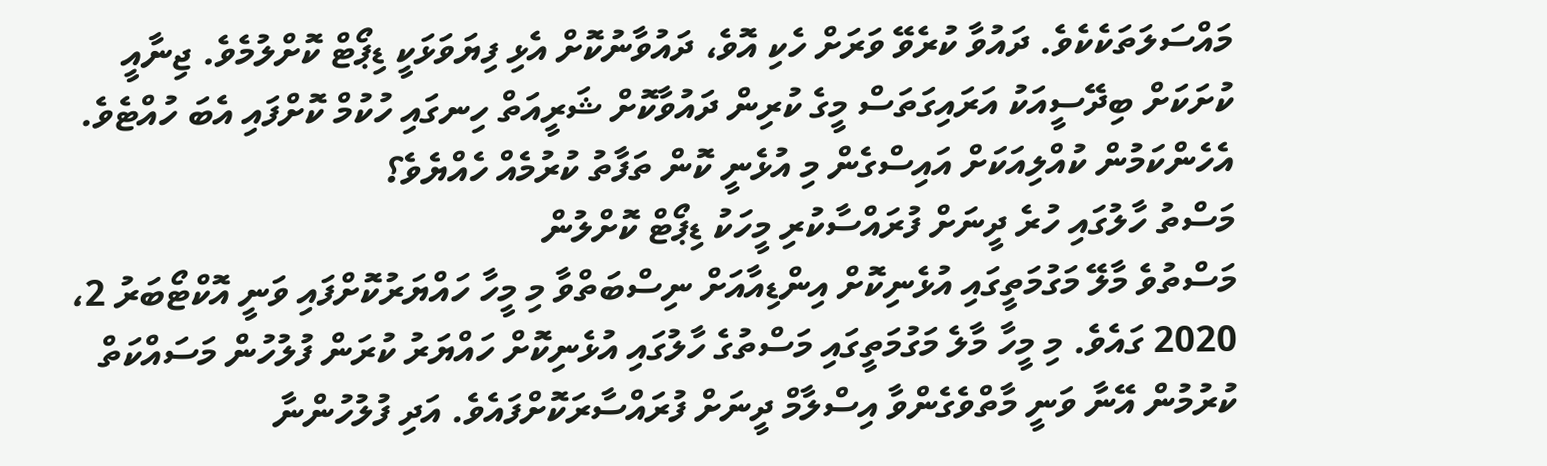މައްސަލަތަކެކެވެ. ދައުވާ ކުރެވޭ ވަރަށް ހެކި އޮވެ، ދައުވާނުކޮށް އެޅި ފިޔަވަޅަކީ ޑިޕޯޓް ކޮށްލުމެވެ. ޖިނާއީ ކުށަކަށް ބިދޭސީއަކު އަރައިގަތަސް މީގެ ކުރިން ދައުވާކޮށް ޝަރީއަތް ހިނގައި ހުކުމް ކޮށްފައި އެބަ ހުއްޓެވެ. އެހެންކަމުން ކުއްލިއަކަށް އައިސްގެން މި އުޅެނީ ކޮން ތަފާތު ކުރުމެއް ހެއްޔެވެ؟
މަސްތު ހާލުގައި ހުރެ ދީނަށް ފުރައްސާކުރި މީހަކު ޑިޕޯޓް ކޮށްލުން
މަސްތުވެ މާލޭ މަގުމަތީގައި އުޅެނިކޮށް އިންޑިއާއަށް ނިސްބަތްވާ މި މީހާ ހައްޔަރުކޮށްފައި ވަނީ އޮކްޓޯބަރު 2، 2020 ގައެވެ. މި މީހާ މާލެ މަގުމަތީގައި މަސްތުގެ ހާލުގައި އުޅެނިކޮށް ހައްޔަރު ކުރަން ފުލުހުން މަސައްކަތް ކުރުމުން އޭނާ ވަނީ މާތްވެގެންވާ އިސްލާމް ދީނަށް ފުރައްސާރަކޮށްފައެވެ. އަދި ފުލުހުންނާ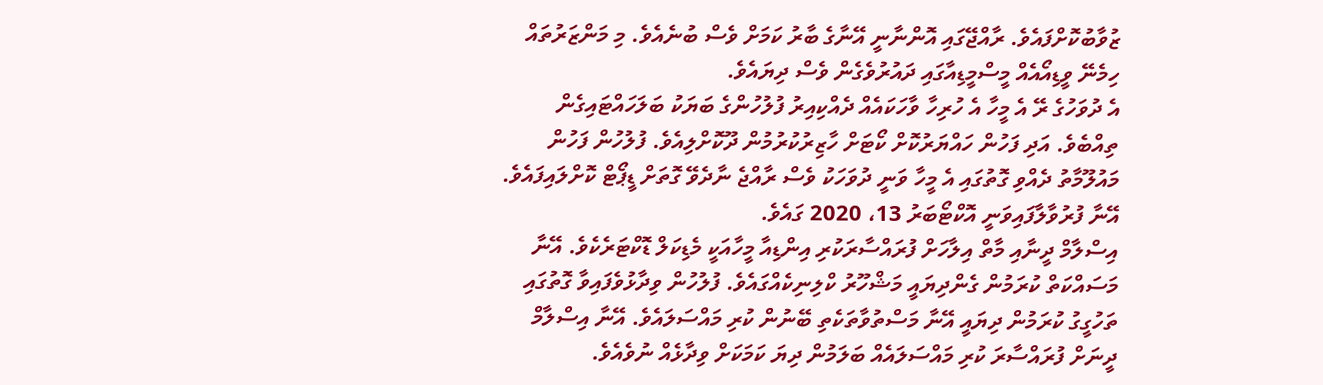ޒުވާބުކޮށްފައެވެ. ރާއްޖޭގައި އޮންނާނީ އޭނާގެ ބާރު ކަމަށް ވެސް ބުނެއެވެ. މި މަންޒަރުތައް ހިމެނޭ ވީޑިއޯއެއް މީސްމީޑިއާގައި ދައުރުވެގެން ވެސް ދިޔައެވެ.
އެ ދުވަހުގެ ރޭ އެ މީހާ އެ ހުރިހާ ވާހަކައެއް ދެއްކިއިރު ފުލުހުންގެ ބަޔަކު ބަލަހައްޓައިގެން ތިއްބެވެ. އަދި ފަހުން ހައްޔަރުކޮށް ކޯޓަށް ހާޒިރުކުރުމުން ދޫކޮށްލިއެވެ. ފުލުހުން ފަހުން މައުލޫމާތު ދެއްވި ގޮތުގައި އެ މީހާ ވަނީ ދުވަހަކު ވެސް ރާއްޖެ ނާދެވޭ ގޮތަށް ޑީޕޯޓް ކޮށްލައިފައެވެ. އޭނާ ފުރުވާލާފައިވަނީ އޮކްޓޯބަރު 13، 2020 ގައެވެ.
އިސްލާމް ދީނާއި މާތް އިލާހަށް ފުރައްސާރަކުރި އިންޑިއާ މީހާއަކީ މެޑިކަލް ޑޮކްޓަރެކެވެ. އޭނާ މަސައްކަތް ކުރަމުން ގެންދިޔައީ މަޝްހޫރު ކްލިނިކެއްގައެވެ. ފުލުހުން ވިދާޅުވެފައިވާ ގޮތުގައި ތަހުގީގު ކުރަމުން ދިޔައީ އޭނާ މަސްތުވާތަކެތި ބޭނުން ކުރި މައްސަލައެވެ. އޭނާ އިސްލާމް ދީނަށް ފުރައްސާރަ ކުރި މައްސަލައެއް ބަލަމުން ދިޔަ ކަމަކަށް ވިދާޅެއް ނުވެއެވެ.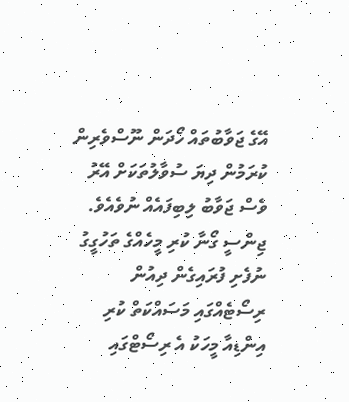އޭގެ ޖަވާބުތައް ހޯދަން ނޫސްވެރިން ކުރަމުން ދިޔަ ސުވާލުތަކަށް އޭރު ވެސް ޖަވާބު ލިބިފައެއް ނުވެއެވެ.
ޖިންސީ ގޯނާ ކުރި މީހެއްގެ ތަހުގީގު ނުފެށި ފުރައިގެން ދިއުން
ރިސޯޓެއްގައި މަސައްކަތް ކުރި އިންޑިއާ މީހަކު އެ ރިސޯޓްގައި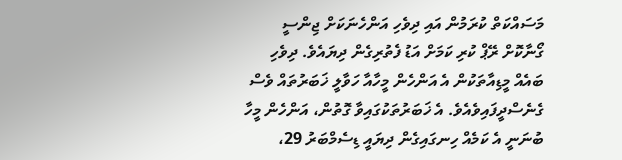މަސައްކަތް ކުރަމުން އައި ދިވެހި އަންހެނަކަށް ޖިންސީ ގޯނާކޮށް ރޭޕް ކުރި ކަމަށް އަޑު ފެތުރިގެން ދިޔައެވެ. ދިވެހި ބައެއް މީޑިއާތަކުން އެ އަންހެން މީހާއާ ހަވާލީ ޚަބަރުތައް ވެސް ގެނެސްދީފައިވެއެވެ. އެ ޚަބަރުތަކުގައިވާ ގޮތުން، އަންހެން މީހާ ބުނަނީ އެ ކަމެއް ހިނގައިގެން ދިޔައީ ޑިސެމްބަރު 29،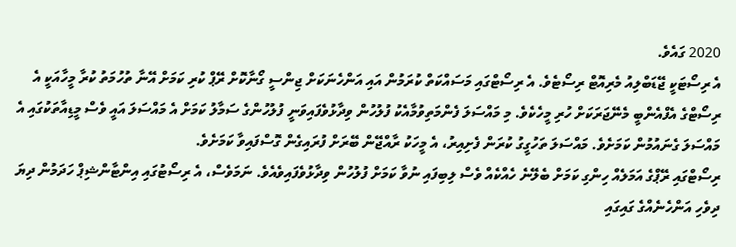2020 ގައެވެ.
އެ ރިސޯޓަކީ ޖޭޑަބްލިއު މެރިއޮޓް ރިސޯޓެވެ. އެ ރިސޯޓްގައި މަސައްކަތް ކުރަމުން އައި އަންހެނަކަށް ޖިންސީ ގޯނާކޮށް ރޭޕް ކުރި ކަމަށް އޭނާ ތުހުމަތު ކުރާ މީހާއަކީ އެ ރިސޯޓްގެ އެފްއެންބީ މެނޭޖަރަކަށް ހުރި މީހެކެވެ. މި މައްސަލަ ފެންމަތިވުމާއެކު ފުލުހުން ވިދާޅުވެފައިވަނީ ފުލުހުންގެ ސަމާލު ކަމަށް އެ މައްސަލަ އައީ ވެސް މީޑިއާތަކުގައި އެ މައްސަލަ ގެނައުމުން ކަމަށެވެ. މައްސަލަ ތަހުގީގު ކުރަން ފެށިއިރު، އެ މީހަކު ރާއްޖޭން ބޭރަށް ފުރައިގެން ގޮސްފައިވާ ކަމަށެވެ.
ރިސޯޓްގައި ރޭޕްގެ އަމަލެއް ހިންގި ކަމަށް ބެލޭނެ ހެއްކެއް ވެސް ލިބިފައި ނުވާ ކަމަށް ފުލުހުން ވިދާޅުވެފައިވެއެވެ. ނަމަވެސް، އެ ރިސޯޓުގައި އިންޓާންޝިޕް ހަދަމުން ދިޔަ ދިވެހި އަންހެނެއްގެ ގައިގައި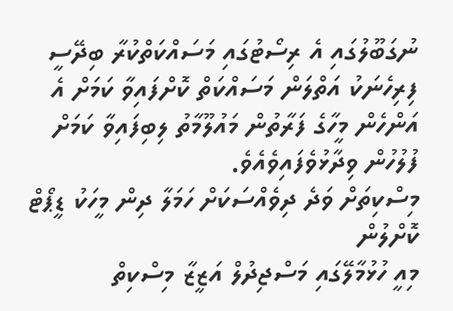ނުގަބޫލުގައި އެ ރިސޯޓުގައި މަސައްކަތްކުރާ ބިދޭސީ ފިރިހެނަކު އަތްލަން މަސައްކަތް ކޮށްފައިވާ ކަމަށް އެ އަންހެން މީހާގެ ފަރާތުން މައުލޫމާތު ލިބިފައިވާ ކަމަށް ފުލުހުން ވިދާޅުވެފައިވެއެވެ.
މިސްކިތަށް ވަދެ ދިވެއްސަކަށް ހަމަލާ ދިން މީހަކު ޑީޕޯޓް ކޮށްލުން
މިއީ ހުޅުމާލޭގައި މަސްޖިދުލް އަޒީޒާ މިސްކިތް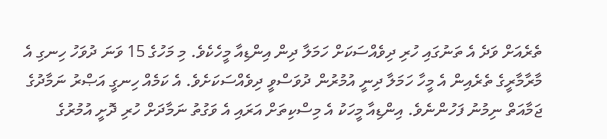ތެރެއަށް ވަދެ އެ ތަނުގައި ހުރި ދިވެއްސަކަށް ހަމަލާ ދިން އިންޑިއާ މީހެކެވެ. މި މަހުގެ 15 ވަނަ ދުވަހު ހިނގި އެ މާރާމާރީގެ ތެރެއިން އެ މީހާ ހަމަލާ ދިނީ އުމުރުން ދުވަސްވީ ދިވެއްސަކަށެވެ. އެ ކަމެއް ހިނގީ އަޞްރު ނަމާދުގެ ޖަމާއަތް ނިމުނު ފަހުންނެވެ. އިންޑިއާ މީހަކު އެ މިސްކިތަށް އަރައި އެ ވަގުތު ނަމާދަށް ހުރި ދޮށީ އުމުރުގެ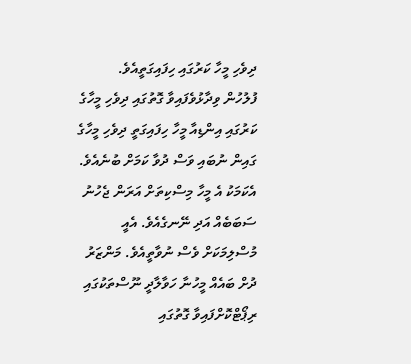ދިވެހި މީހާ ކަރުގައި ހިފައިގަތީއެވެ.
ފުލުހުން ވިދާޅުވެފައިވާ ގޮތުގައި ދިވެހި މީހާގެ ކަރުގައި އިންޑިއާ މީހާ ހިފައިގަތީ ދިވެހި މީހާގެ ގައިން ނުބައި ވަސް ދުވާ ކަމަށް ބުނެއެވެ. އެކަމަކު އެ މީހާ މިސްކިތަށް އަރަން ޖެހުނު ސަބަބެއް އަދި ނޭނގެއެވެ. އެއީ މުސްލިމަކަށް ވެސް ނުވާތީއެވެ. މަންޒަރު ދުށް ބައެއް މީހުނާ ހަވާލާދީ ނޫސްތަކުގައި ރިޕޯޓްކޮށްފައިވާ ގޮތުގައި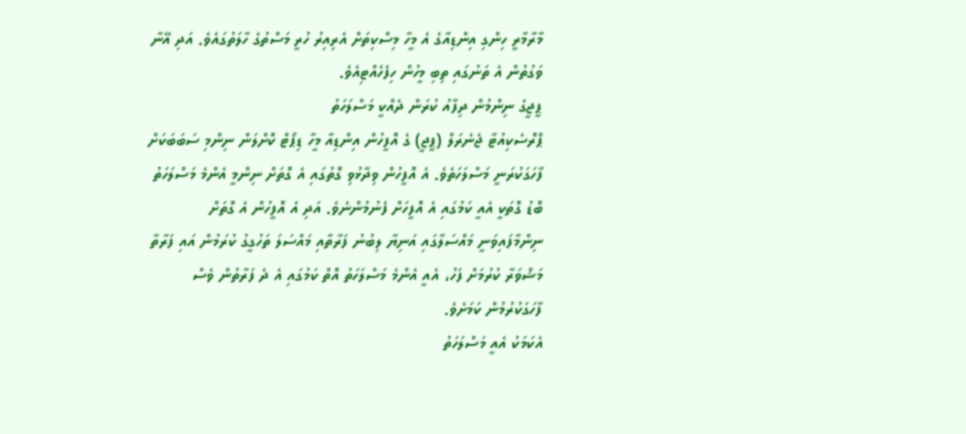މާރާމާރީ ހިންގި އިންޑިއާގެ އެ މީހާ މިސްކިތަށް އެރިއިރު ހުރީ މަސްތުގެ ހާލަތުގައެވެ. އަދި އޭނާ ވަގުތުން އެ ތަނުގައި ތިބި މީހުން ހިފެހެއްޓިއެވެ.
ޕީޖީގެ ނިންމުން ދިފާއު ކުރަން ދެއްކީ މަސްލަހަތު
ޕްރޮސެކިއުޓާ ޖެނެރަލް (ޕީޖީ) ގެ އޮފީހުން އިންޑިއާ މީހާ ޑިޕޯޓް ކޮށްލަން ނިންމި ސަބަބަކަށް ފާހަގަކުރަނީ މަސްލަހަތެވެ. އެ އޮފީހުން ވިދާޅުވި ގޮތުގައި އެ ގޮތަށް ނިންމީ އެންމެ މަސްލަހަތު ބޮޑު ގޮތަކީ އެއީ ކަމުގައި އެ އޮފީހަށް ފެނުމުންނެވެ. އަދި އެ އޮފީހުން އެ ގޮތަށް ނިންމާފައިވަނީ މައްސަލާގައި އަނިޔާ ލިބުނު ފަރާތާއި މައްސަލަ ތަހުގީގު ކުރަމުން އައި ފަރާތާ މަޝްވަރާ ކުރުމަށް ފަހު، އެއީ އެންމެ މަސްލަހަތު އޮތް ކަމުގައި އެ ދެ ފަރާތުން ވެސް ފާހަގަކުރުމުން ކަމަށެވެ.
އެކަމަކު އެއީ މަސްލަހަތު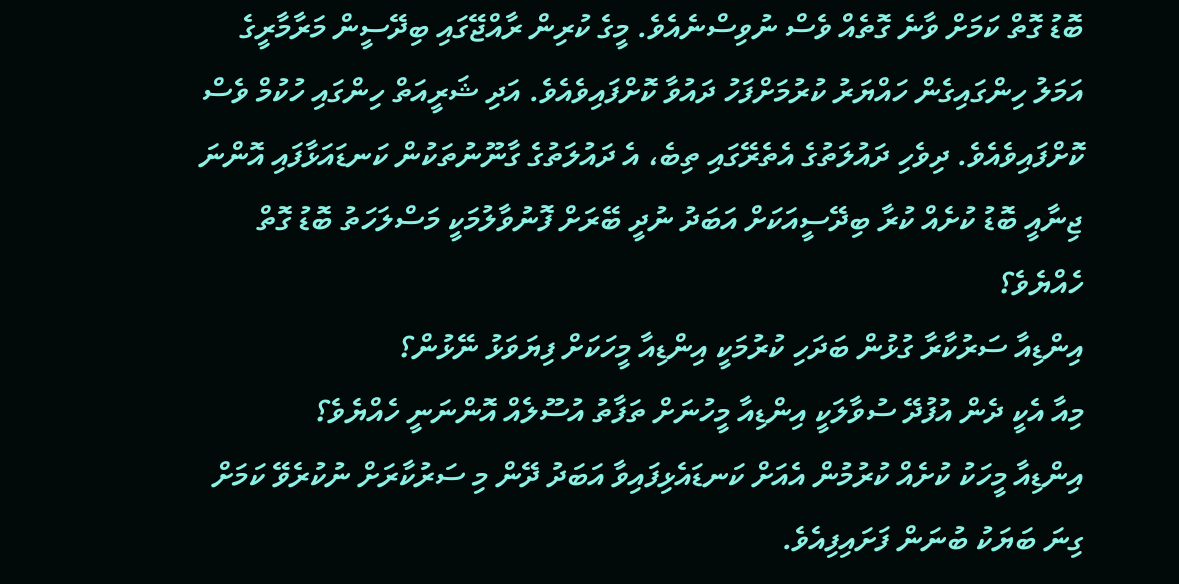ބޮޑު ގޮތް ކަމަށް ވާނެ ގޮތެއް ވެސް ނުވިސްނެއެވެ. މީގެ ކުރިން ރާއްޖޭގައި ބިދޭސީން މަރާމާރީގެ އަމަލު ހިންގައިގެން ހައްޔަރު ކުރުމަށްފަހު ދައުވާ ކޮށްފައިވެއެވެ. އަދި ޝަރީއަތް ހިންގައި ހުކުމް ވެސް ކޮށްފައިވެއެވެ. ދިވެހި ދައުލަތުގެ އެތެރޭގައި ތިބެ، އެ ދައުލަތުގެ ގާނޫނުތަކުން ކަނޑައަޅާފައި އޮންނަ ޖިނާއީ ބޮޑު ކުށެއް ކުރާ ބިދޭސީއަކަށް އަބަދު ނުދީ ބޭރަށް ފޮނުވާލުމަކީ މަސްލަހަތު ބޮޑު ގޮތް ހެއްޔެވެ؟
އިންޑިއާ ސަރުކާރާ ގުޅުން ބަދަހި ކުރުމަކީ އިންޑިއާ މީހަކަށް ފިޔަވަޅު ނޭޅުން؟
މިއާ އެކީ ދެން އުފުދޭ ސުވާލަކީ އިންޑިއާ މީހުނަށް ތަފާތު އުސޫލެއް އޮންނަނީ ހެއްޔެވެ؟
އިންޑިއާ މީހަކު ކުށެއް ކުރުމުން އެއަށް ކަނޑައެޅިފައިވާ އަބަދު ދޭން މި ސަރުކާރަށް ނުކުރެވޭ ކަމަށް ގިނަ ބަޔަކު ބުނަން ފަށައިފިއެވެ.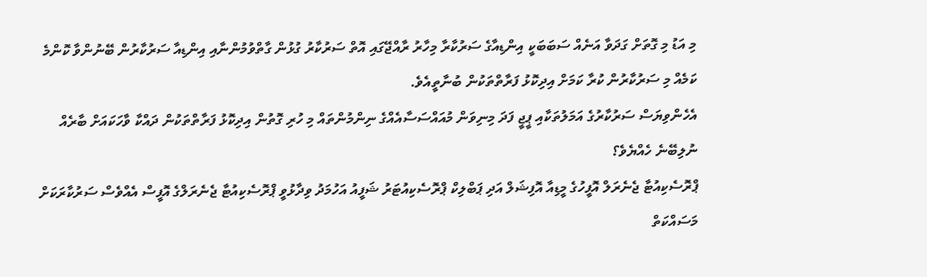މި އަޑު މި ގޮތަށް ގަދަވާ އަނެއް ސަބަބަކީ އިންޑިއާގެ ސަރުކާރާ މިހާރު ރާއްޖޭގައި އޮތް ސަރުކާރު ގުޅުން ގާތްވުމުންނާއި އިންޑިއާ ސަރުކާރުން ބޭނުންވާ ކޮންމެ ކަމެއް މި ސަރުކާރުން ކުރާ ކަމަށް އިދިކޮޅު ފަރާތްތަކުން ބުނާތީއެވެ.
އެހެންވިޔަސް ސަރުކާރުގެ އަމަލުތަކާއި ޕީޖީ ފަދަ މިނިވަން މުއައްސަސާއެއްގެ ނިންމުންތައް މި ހުރި ގޮތުން އިދިކޮޅު ފަރާތްތަކުން ދައްކާ ވާހަކައަށް ބާރެއް ނުލިބޭނެ ހެއްޔެވެ؟
ޕްރޮސެކިއުޓާ ޖެނެރަލް އޮފީހުގެ މީޑިއާ އޮފިޝަލް އަދި ޕަބްލިކް ޕްރޮސެކިއުޓަރު ޝަފީއު އަހުމަދު ވިދާޅުވީ ޕްރޮސެކިއުޓާ ޖެނެރަލްގެ އޮފީސް އެއްވެސް ސަރުކާރަކަށް މަސައްކަތް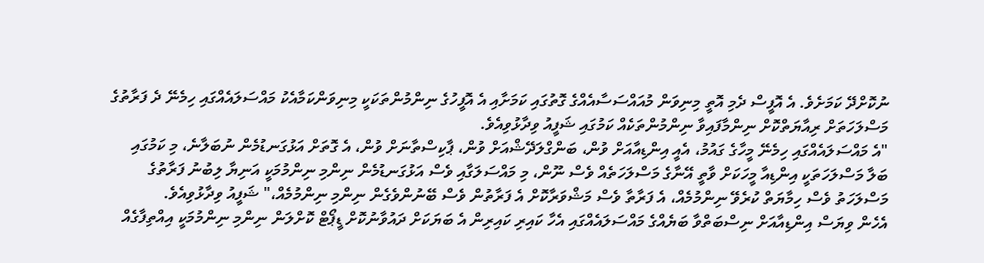ނުކޮށްދޭ ކަމަށެވެ. އެ އޮފީސް ދެމި އޮތީ މިނިވަން މުއައްސަސާއެއްގެ ގޮތުގައި ކަމަށާއި އެ އޮފީހުގެ ނިންމުންތަކަކީ މިނިވަންކަމާއެކު މައްސަލައެއްގައި ހިމެނޭ ދެ ފަރާތުގެ މަސްލަހަތަށް ރިއާޔަތްކޮށް ނިންމާފައިވާ ނިންމުންތަކެއް ކަމުގައި ޝަފީއު ވިދާޅުވިއެވެ.
"އެ މައްސަލައެއްގައި ހިމެނޭ މީހާގެ ގައުމު، އެއީ އިންޑިއާއަށް ވުން، ބަންގްލަދޭޝްއަށް ވުން، ޕާކިސްތާނަށް ވުން، އެ ގޮތަށް އަޅުގަނޑުމެން ނުބަލާނެ، މި ކަމުގައި ބަލާ މަސްލަހަތަކީ އިންޑިއާ މީހަކަށް ވާތީ އޭނާގެ މަސްލަހަތެއް ވެސް ނޫން، މި މައްސަލަގާއި ވެސް އަޅުގަނޑުމެން ނިންމި ނިންމުމަކީ އަނިޔާ ލިބުނު ފަރާތުގެ މަސްލަހަތު ވެސް ހިމާޔަތް ކުރެވޭ ނިންމުމެއް، އެ ފަރާތާ ވެސް މަޝްވަރާކޮށް އެ ފަރާތުން ވެސް ބޭނުންވެގެން ނިންމި ނިންމުމެއް،" ޝަފީއު ވިދާޅުވިއެވެ.
އެހެން ވިޔަސް އިންޑިއާއަށް ނިސްބަތްވާ ބަޔެއްގެ މައްސަލައެއްގައި އެހާ ކައިރި ކައިރިން އެ ބަޔަކަށް ދައުވާނުކޮށް ޑީޕޯޓް ކޮށްލަން ނިންމި ނިންމުމަކީ އިއްތިފާގެއް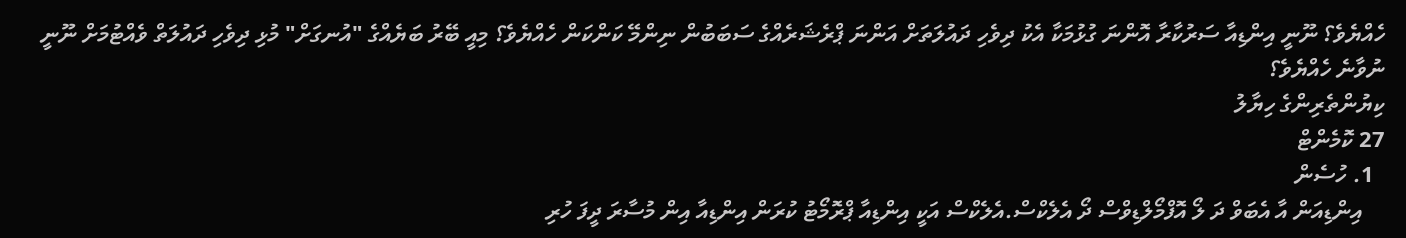ހެއްޔެވެ؟ ނޫނީ އިންޑިއާ ސަރުކާރާ އޮންނަ ގުޅުމަކާ އެކު ދިވެހި ދައުލަތަށް އަންނަ ޕްރެޝަރެއްގެ ސަބަބުން ނިންމޭ ކަންކަން ހެއްޔެވެ؟ މިއީ ބޭރު ބަޔެއްގެ "އުނގަށް" މުޅި ދިވެހި ދައުލަތް ވެއްޓުމަށް ނޫނީ ނުވާނެ ހެއްޔެވެ؟
ކިޔުންތެރިންގެ ހިޔާލު
27 ކޮމެންޓް
  1. ހުސެން
    އިންޑިއަން އާ އެބަވް ދަ ލޯ އޮފްމޯލްޑިވްސް ދޯ އެލެކްސް.އެލެކްސް އަކީ އިންޑިއާ ޕްރޮމޯޓު ކުރަން އިންޑިއާ އިން މުސާރަ ދީފަ ހުރި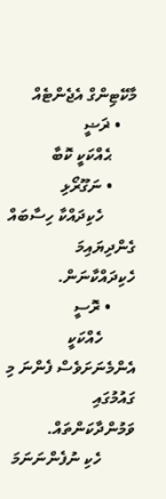މާކޭޓިންގް އެޖެންޓެއް
    • ޜަޟީ
      ޙެއްކަކީ ކޮބާ
      • ނަގޫރޯޅި
        ހެކިދައްކާ ހިސާބައް ގެންދިޔައިމަ ހެކިދައްކާނަން.
      • ރޮސީ
        ހެއްކަކީ އެންމެނަށަވެސް ފެންނަ މި ގައުމުގައި ވަމުންދާކަންތައް.
        ހެކި ނުފެންނަނަމަ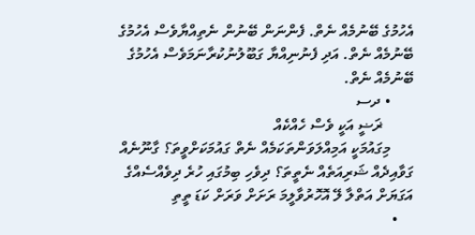އެހުމުގެ ބޭނުމެއް ނެތް. ފެންނަން ބޭނުން ނެތިއްޔާވެސް އެހުމުގެ ބޭނުމެއް ނެތް. އަދި ފެނުނިއްޔާ ގަބޫލުނުކުރާނަމަވެސް އެހުމުގެ ބޭނުމެއް ނެތް.
      • ދސ
        ޜަޟީ އަކީ ވެސް ހެއްކެއް
      މިގައުމަކީ އަމިއްލަވަންތަކަމެއް ނެތް ގައުމަކަށްވީތަ؟ ގާނޫނެއް ގަވާއިދެއް ޝަރިއަތެއް ނެތީތަ؟ ދިވެހި ބިމުގައި ހުރެ ދިވެއްސެއްގެ އަގަޔަށް އަތްލާ ލޭ އޮހޮރުވާލީމަ ރަށަށް ވަރަށް ކަޑަ ތީތި
    •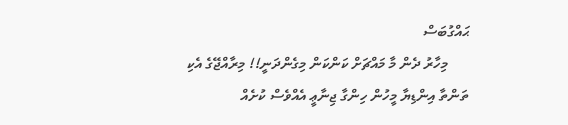ޙައްގުބަސް
      މިހާރު ދެން މާ މައްޗަށް ކަންކަން މިގެންދަނީ!! މިރާއްޖޭގެ އެކި ތަންތާ އިންޑިޔާ މީހުން ހިންގާ ޖިނާޢީ އެއްވެސް ކުށެއް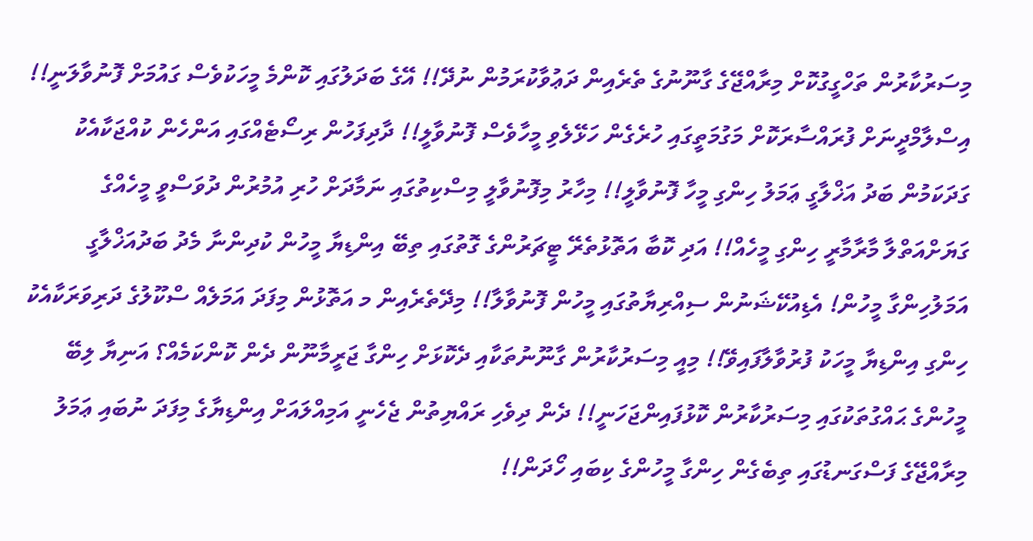މިސަރުކާރުން ތަހްގީގުކޮށް މިރާއްޖޭގެ ގާނޫނުގެ ތެރެއިން ދަޢުވާކުރަމުން ނުދޭ!! އޭގެ ބަދަލުގައި ކޮންމެ މީހަކުވެސް ގައުމަށް ފޮނުވާލަނީ!! އިސްލާމްދީނަށް ފުރައްސާރަކޮށް މަގުމަތީގައި ހުރެގެން ހަޅޭލެވި މީހާވެސް ފޮނުވާލީ!! ދާދިފަހުން ރިސޯޓެއްގައި އަންހެން ކުއްޖަކާއެކު ގަދަކަމުން ބަދު އަޚްލާގީ ޢަމަލު ހިންގި މީހާ ފޮނުވާލީ!! މިހާރު މިފޮނުވާލީ މިސްކިތުގައި ނަމާދަށް ހުރި އުމުރުން ދުވަސްވީ މީހެއްގެ ގަޔަށްއަތްލާ މާރާމާރީ ހިންގި މީހެއް!! އަދި ކޮބާ އަތޮޅުތެރޭ ޓީޗަރުންގެ ގޮތުގައި ތިބޭ އިންޑިޔާ މީހުން ކުދިންނާ މެދު ބަދުއަޚްލާގީ އަމަލުހިންގާ މީހުން! އެޑިއުކޭޝަނުން ސިއްރިޔާތުގައި މީހުން ފޮނުވާލާ!! މިދޭތެރެއިން މ އަތޮޅުން މިފަދަ އަމަލެއް ސްކޫލުގެ ދަރިވަރަކާއެކު ހިންގި އިންޑިޔާ މީހަކު ފުރުވާލާފައިވޭ!! މިއީ މިސަރުކާރުން ގާނޫނުތަކާއި ދެކޮޅަށް ހިންގާ ޖަރީމާނޫން ދެން ކޮންކަމެއް؟ އަނިޔާ ލިބޭ މީހުންގެ ޙައްގުތަކުގައި މިސަރުކާރުން ކޮޅުފައިންޖަހަނީ!! ދެން ދިވެހި ރައްޔިތުން ޖެހެނީ އަމިއްލައަށް އިންޑިޔާގެ މިފަދަ ނުބައި ޢަމަލު މިރާއްޖޭގެ ފަސްގަނޑުގައި ތިބެގެން ހިންގާ މީހުންގެ ކިބައި ހޯދަން!!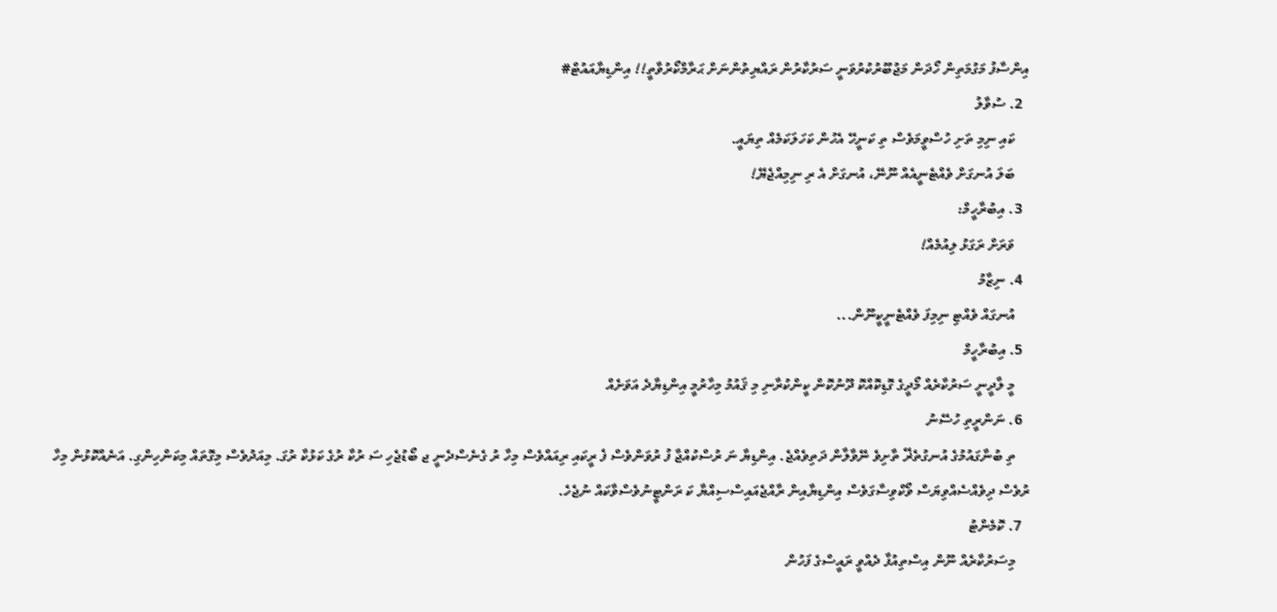އިންސާފު މަގުމަތިން ހޯދަން މަޖުބޫރުކުރުވަނީ ސަރުކާރުން ރައްޔިތުންނަށް ޙަރާމްކޯރުވާތީ!! އިންޑިޔާއައުޓް#
  2. ސުވާލު
    ކައި ނިމި ތަށި ހުސްވީމަވެސް ތި ކަނީހޭ އެހުން ކަހަލަކަމެއް ތިޔައީ.
    ބަލަ އުނގަށް ވެއްޓެނީއެއް ނޫނޭ، އުނގަށް އެ ރި ނިމިއްޖެޔޭ!
  3. އިބުރާހީމް:
    ވަރަށް ރަގަޅު ލިއުމެއް!
  4. ނިޒާމު
    އުނގައް ވެއްޓި ނިމިފަ ވެއްޓެނީކީނޫން...
  5. އިބުރާހީމް
    މީ ލާދީނީ ސަރުކާރެއް މޯދީގެ ގޮޑިކޮއްކޮ ދޫނުކޮން ކީންކުރާނި މި ޤައުމު މިހާރުމީ އިންޑިޔާދެ އަވަށެއް
  6. ނަންރީތި ހުސޭނު
    ތި ބުނާގައުމުގެ އުނގުތެޜޭ ތާށިވެ ނޭވާލާން ދަތިވެއްޖެ. އިންޑިޔާ ނަ ރުސްކުއްޖާ ފު ރުވަންވެސް ފެ ރީކައި ރިއައްވެސް މިހާ ރު ގެނެސްދެނީ ޖ ބޯޑުޖެހި ސަ ރުކާ ރުގެ ކަޅުކާ ރުގަ. މިއަދުވެސް މިގޮތައް މިކަންހިންގި. އަނެއްކޮޅުން މިހާ ރުވެސް ދިވެއްސެއްވިޔަސް ވޯކްވިސާގަވެސް އިންޑިޔާއިން ރާއްޖެއައިސްސިއްޔާ ކަ ރަންޓީނުވެސްވާކައް ނުޖެހެ.
  7. ކޮމެންޓު
    މިސަރުކާރެއް ނޫން އިސްތިއުފާ ދެއްވީ ރައީސްގެ ފަހުން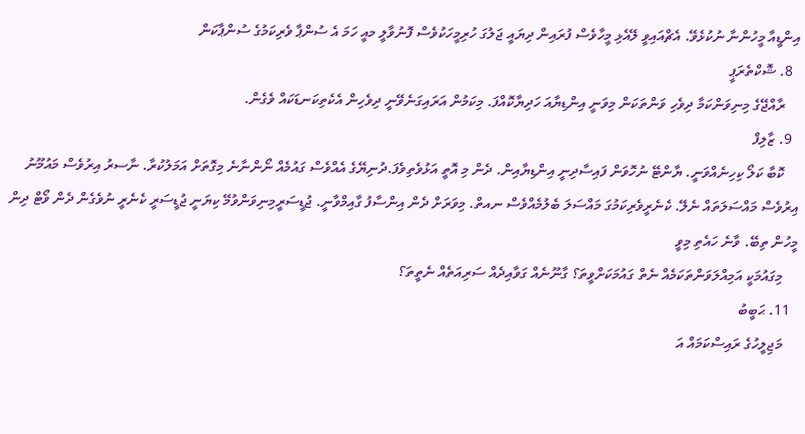އިންޑީއާ މީހުންނާ ނުކުޅެވޭ. އެޗްއައިވީ ލޭއެޅި މީހާވެސް ފުރައިން ދިޔައީ ޖަލުގަ ހުރިމީހަކުވެސް ފޮނުވާލީ މއީ ހަމަ އެ ސުންޕާ ވެރިކަމުގެ ސުންޕާކަން
  8. ޝޮކްތެރަޕީ
    ރާއްޖޭގެ މިނިވަންކަމާ ދިވެހި ވަންތަކަން މިވަނީ އިންޑިޔާއަ ހަދިޔާކޮއްފަ. މިކަމުން އަރައިގަނެވޭނީ ދިވެހިން އެކެތިކަނޑަކައް ވެގެން.
  9. ޒާލިފް
    ކޮބާ ކަލޯ ކިހިނެއްވަނީ. ޔާންޓޭ ނުހޮވަން ފައިސާދިނީ އިންޑިޔާއިން. ދެން މި އޮތީ އަޅުވެތިވެފަ.ދުނިޔޭގެ އެއްވެސް ގައުމެއް ނޯންނާނެ މިގޮތަށް އަމަލުކުރާ. ނާސރު އިރުވެސް މައުމޫނު އިރުވެސް މައްސަލަތައް ނެލޭ. ކެނެރީވެރިކަމުގަ މައްސަލަ ބެލުމެއްވެސް ނއތް. މިވަރަށް ދެން އިންސާފު ގާއިމްވާނީ. ޖުޑީސަރީމިނިވަންވުމޭ ކިޔަނީ ޖުޑީސަރީ ކެނެރީ ނުވެގެން ދެން ވޯޓް ދިން މީހުން ތިބޭ. ވާނެ ހައެތި މިވީ
    މިގައުމަކީ އަމިއްލަވަންތަކަމެއް ނެތް ގައުމަކަށްވީތަ؟ ގާނޫނެއް ގަވާއިދެއް ސަރިއަތެއް ނެތީތަ؟
  11. ޙަބީބު
    މަޖިލީހުގެ ރައިސްކަމައް އަ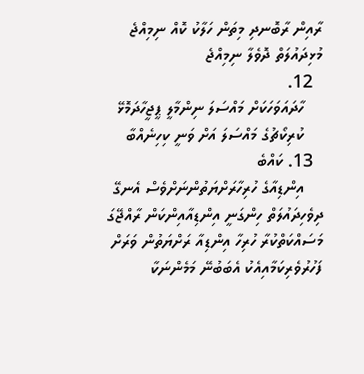ރާއިން ރާބޮނދި މިތަން ހަލާކު ކޮއް ނިމިއްޖެ މުޅިދައުލަތް ދޮވެލާ ނިމިއްޖެ
  12.
    ހާދައަވަހަކަށް މައްސަލަ ނިންމާލީ ޕީޖީހާދަމޮޅޭ
    ކުރިކޯޗުގެ މައްސަލަ އަށް ވަނީ ކިހިނެއްބާ
  13. ކައްބެ
    އިންޑިއާގެ ހުރިހާރަށްޔަތުންނަށްވެސް އެނގޭ ދިވެހިދައުލަތް ހިންގަނީ އިންޑިއާއިންކަން ރާއްޖޭގަ މަސައްކަތްކުރާ ހުރިހާ އިންޑިއާ ރަށްޔަތުން ވަރަށް ފަހުރުވެރިކަމާއިއެކު އެބަބުނޭ މަމެންނަކާ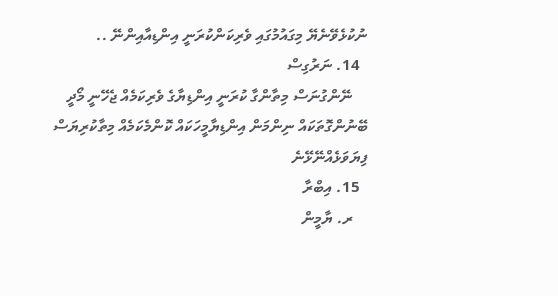ނުކުޅެވޭނެޔޭ މިގައުމުގައި ވެރިކަންކުރަނީ އިންޑިއާއިންނޭ ..
  14. ނަރުގިސް
    ނޭންގުނަސް މިތާންގާ ކުރަނީ އިންޑިޔާގެ ވެރިކަމެއް ޖެހޭނީ މޯދީ ބޭނުންގޮތަކައް ނިންމަން އިންޑިޔާމީހަކައް ކޮންމެކަމެއް މިތާކުރިޔަސް ފިޔަވަޅެއްނޭޅޭނެ
  15. އިބްރާ
    ރ. ޔާމީން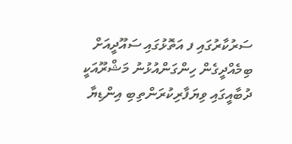ސަރުކާރުގައި ފ އަތޮޅުގައި ސައޫދީއަށް ބިމެއްދީގެން ހިންގަންއުޅުނު މަޝްރޫއަކީ ދުބާއީގައި ވިޔަފާރިކުރަންތިބި އިންޑިޔާ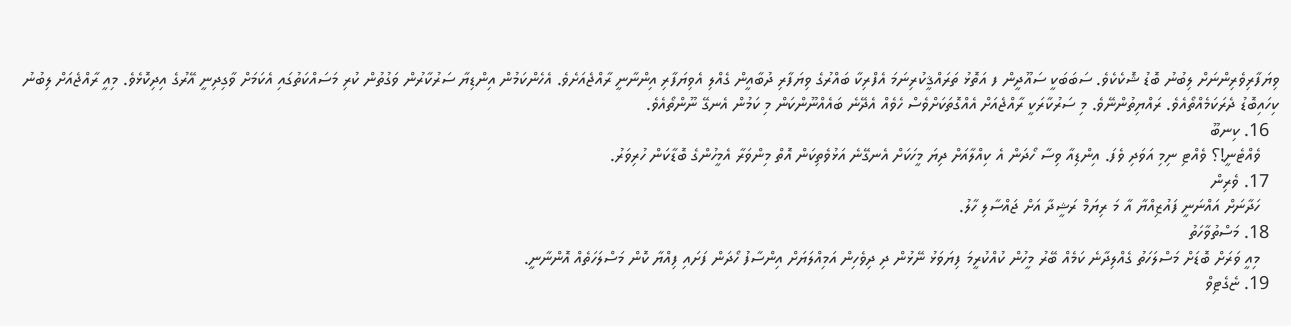ވިޔަފާރިވެރިންނަށް ލިބުނު ބޮޑު ޝޮކެކެވެ. ސަބަބަކީ ސައޫދީން ފ އަތޮޅު ތަރައްޤީކުރިނަމަ އެފްރިކާ ބައްރުގެ ވިޔަފާރި ދުބާއީން ގެއްލި އެވިޔަފާރި އިންނާނީ ރާއްޖެއަށެވެ. އެހެންކަމުން އިންޑިޔާ ސަރުކާރުން ވަގުތުން ކުރި މަސައްކަތުގައި އެކަމަށް ވާގިދިނީ އޭރުގެ އިދިކޮޅެވެ. މިއީ ރާއްޖެއަށް ލިބުނު ކިހައިބޮޑު ދެރަކަމެއްތޯއެވެ. ރައްޔިތުންނޭވެ. މި ސަރުކާރަކީ ރާއްޖެއަށް އެއްގޮތަކަށްވެސް ހެވެއް އެދޭނެ ބައެއްނޫންކަން މި ކަމުން އެނގޭ ނޫންތޯއެވެ.
  16. ކިނބޫ
    ވެއްޓެނީ!؟ ވެއްޓި ނިމި އަވަދި ވެފަ. އިންޑިއާ ވިސާ ހޯދަން އެ ކިއްލާއަށް ދިޔަ މީހަކަށް އެނގޭނެ އަޅުވެތިކަން އޮތް މިންވަރާ އެމީހުންގެ ބޮޑާކަން ހުރިވަރު.
  17. ވެރިން
    ހަދާނަށް އައްނަނީ ފައުޒިއްޔާ އާ މަ ރިޔަމް ރަޝީދާ އަށް ޖައްސާލި ހާލު.
  18. މަސްތުވާހަތު
    މިއީ ވަރަށް ބޮޑަށް މަސްލަހަތު ގެއްލިދާނެ ކަމެއް ބޭރު މީހުން ކުއްކުރީމަ ފިޔަވަޅު ނޭޅުން ދި ދިވެހިން އަމިއްލަޔަށް އިންސާފު ހޯދަން ފަށައި ފިއްޔާ ކޮން މަސްލަހަތެއް އޮންނާނީ.
  19. ޏެގެޓިވް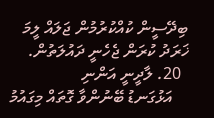ބިދޭސީން ކުއްކުރުމުން ޖަލައް ލީމަ ޚަރަދު ކުރަން ޖެހެނީ ދައުލަތުން.
  20. ލާދީނީ އަންނި
    އަޅުގަނޑު ބޭނުންވާ ގޮތައް މިގައުމު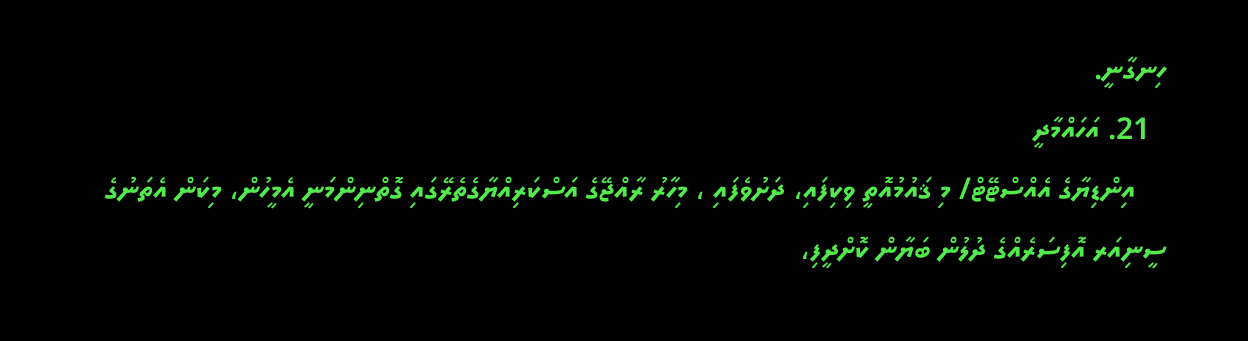ހިނގާނީ.
  21. އަހައްމާދީ
    އިންޑިޔާގެ އެއްސްޓޭޓް/ މި ޤައުމުއޮތީ ވިކިފައި، ދަށުވެފައި ، މިހާރު ރާއްޖޭގެ އަސްކަރިއްޔާގެތެރޭގައި ގޮތްނިންމަނީ އެމީހުން، މިކަން އެތަނުގެ ސީނިއަރ އޮފިސަރެއްގެ ދުލުން ބަޔާން ކޮށްދީފި،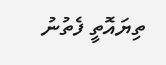ތިޔައޮތީ ފެތުނު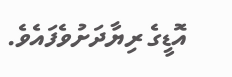އޮޑީގެ ރިޔާދަށުވެފައެވެ.